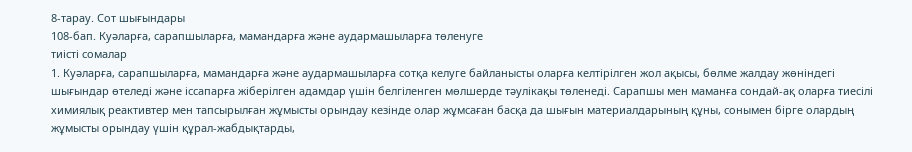8-тарау. Сот шығындары
108-бап. Куәларға, сарапшыларға, мамандарға және аудармашыларға төленуге
тиiстi сомалар
1. Куәларға, сарапшыларға, мамандарға және аудармашыларға сотқа келуге байланысты оларға келтiрiлген жол ақысы, бөлме жалдау жөнiндегi шығындар өтеледi және iссапарға жiберiлген адамдар үшiн белгiленген мөлшерде тәулiкақы төленедi. Сарапшы мен маманға сондай-ақ оларға тиесiлi химиялық реактивтер мен тапсырылған жұмысты орындау кезiнде олар жұмсаған басқа да шығын материалдарының құны, сонымен бiрге олардың жұмысты орындау үшiн құрал-жабдықтарды,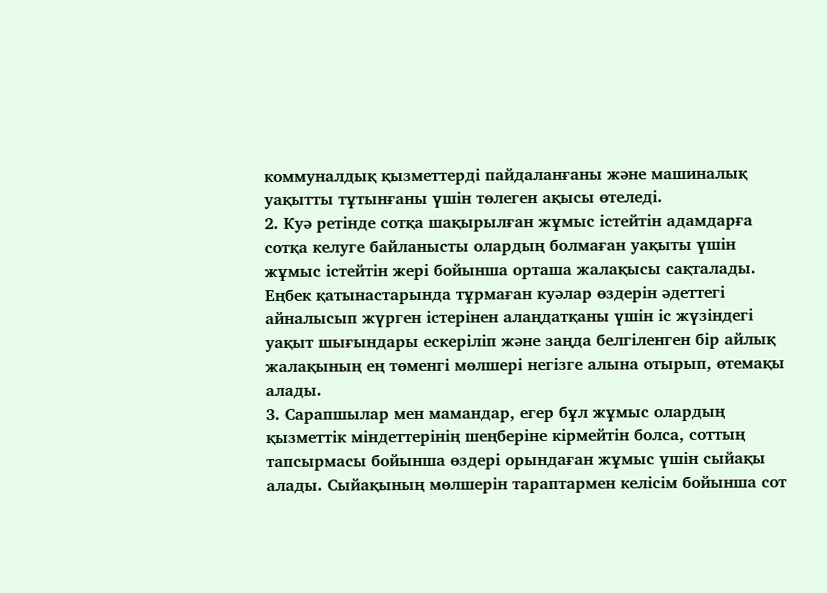коммуналдық қызметтердi пайдаланғаны және машиналық уақытты тұтынғаны үшiн төлеген ақысы өтеледi.
2. Куә ретiнде сотқа шақырылған жұмыс iстейтiн адамдарға сотқа келуге байланысты олардың болмаған уақыты үшiн жұмыс iстейтiн жерi бойынша орташа жалақысы сақталады. Еңбек қатынастарында тұрмаған куәлар өздерiн әдеттегi айналысып жүрген iстерiнен алаңдатқаны үшiн iс жүзiндегi уақыт шығындары ескерiлiп және заңда белгiленген бiр айлық жалақының ең төменгi мөлшерi негiзге алына отырып, өтемақы алады.
3. Сарапшылар мен мамандар, егер бұл жұмыс олардың қызметтiк мiндеттерiнiң шеңберiне кiрмейтiн болса, соттың тапсырмасы бойынша өздерi орындаған жұмыс үшiн сыйақы алады. Сыйақының мөлшерiн тараптармен келiсiм бойынша сот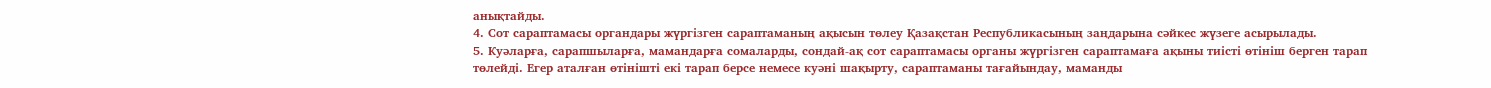анықтайды.
4. Сот сараптамасы органдары жүргiзген сараптаманың ақысын төлеу Қазақстан Республикасының заңдарына сәйкес жүзеге асырылады.
5. Куәларға, сарапшыларға, мамандарға сомаларды, сондай-ақ сот сараптамасы органы жүргiзген сараптамаға ақыны тиiстi өтiнiш берген тарап төлейдi. Егер аталған өтiнiштi екi тарап берсе немесе куәнi шақырту, сараптаманы тағайындау, маманды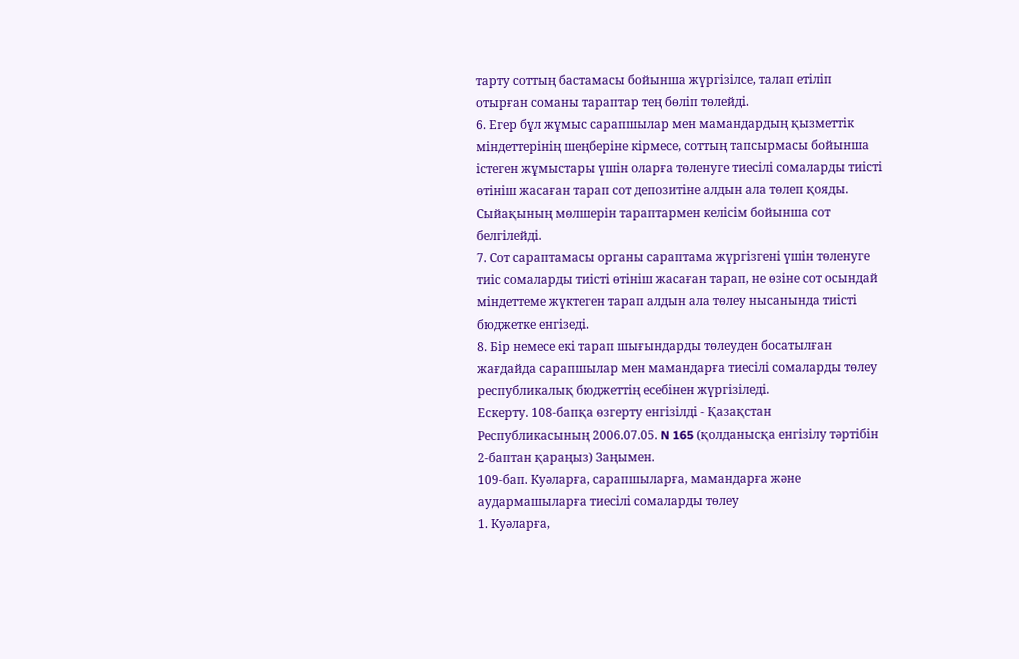тарту соттың бастамасы бойынша жүргiзiлсе, талап етiлiп отырған соманы тараптар тең бөлiп төлейдi.
6. Егер бұл жұмыс сарапшылар мен мамандардың қызметтiк мiндеттерiнiң шеңберiне кiрмесе, соттың тапсырмасы бойынша iстеген жұмыстары үшiн оларға төленуге тиесiлi сомаларды тиiстi өтiнiш жасаған тарап сот депозитiне алдын ала төлеп қояды. Сыйақының мөлшерiн тараптармен келiсiм бойынша сот белгiлейдi.
7. Сот сараптамасы органы сараптама жүргiзгенi үшiн төленуге тиiс сомаларды тиiстi өтiнiш жасаған тарап, не өзiне сот осындай мiндеттеме жүктеген тарап алдын ала төлеу нысанында тиiстi бюджетке енгiзедi.
8. Бiр немесе екi тарап шығындарды төлеуден босатылған жағдайда сарапшылар мен мамандарға тиесiлi сомаларды төлеу республикалық бюджеттiң есебiнен жүргiзiледi.
Ескерту. 108-бапқа өзгерту енгiзiлдi - Қазақстан Республикасының 2006.07.05. N 165 (қолданысқа енгiзiлу тәртiбiн 2-баптан қараңыз) Заңымен.
109-бап. Куәларға, сарапшыларға, мамандарға және аудармашыларға тиесiлi сомаларды төлеу
1. Куәларға,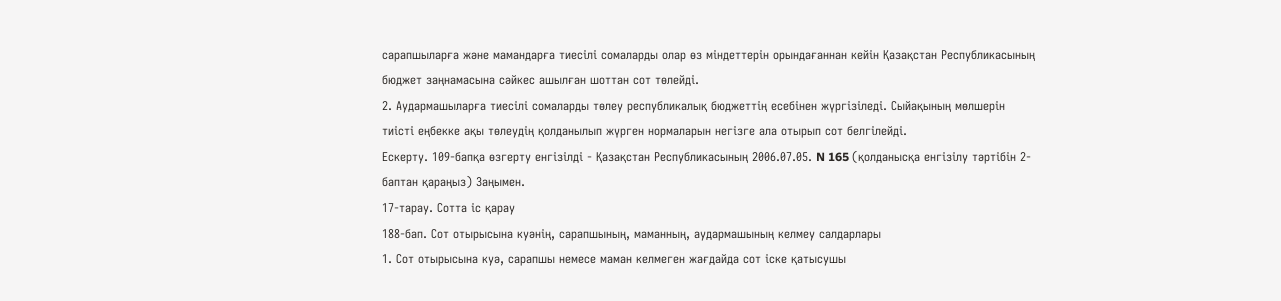сарапшыларға және мамандарға тиесiлi сомаларды олар өз мiндеттерiн орындағаннан кейiн Қазақстан Республикасының бюджет заңнамасына сәйкес ашылған шоттан сот төлейдi.
2. Аудармашыларға тиесiлi сомаларды төлеу республикалық бюджеттiң есебiнен жүргiзiледi. Сыйақының мөлшерiн тиiстi еңбекке ақы төлеудiң қолданылып жүрген нормаларын негiзге ала отырып сот белгiлейдi.
Ескерту. 109-бапқа өзгерту енгiзiлдi - Қазақстан Республикасының 2006.07.05. N 165 (қолданысқа енгiзiлу тәртiбiн 2-баптан қараңыз) Заңымен.
17-тарау. Сотта iс қарау
188-бап. Сот отырысына куәнiң, сарапшының, маманның, аудармашының келмеу салдарлары
1. Сот отырысына куә, сарапшы немесе маман келмеген жағдайда сот iске қатысушы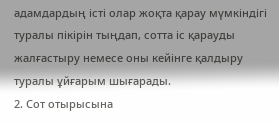адамдардың iстi олар жоқта қарау мүмкiндiгi туралы пiкiрiн тыңдап, сотта iс қарауды жалғастыру немесе оны кейiнге қалдыру туралы ұйғарым шығарады.
2. Сот отырысына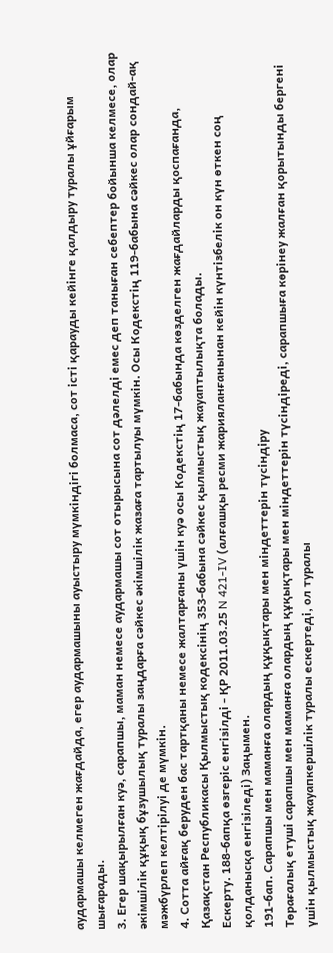аудармашы келмеген жағдайда, егер аудармашыны ауыстыру мүмкiндiгi болмаса, сот iстi қарауды кейiнге қалдыру туралы ұйғарым шығарады.
3. Егер шақырылған куә, сарапшы, маман немесе аудармашы сот отырысына сот дәлелдi емес деп таныған себептер бойынша келмесе, олар әкiмшiлiк құқық бұзушылық туралы заңдарға сәйкес әкiмшiлiк жазаға тартылуы мүмкiн. Осы Кодекстiң 119-бабына сәйкес олар сондай-ақ мәжбүрлеп келтiрiлуi де мүмкiн.
4. Сотта айғақ беруден бас тартқаны немесе жалтарғаны үшiн куә осы Кодекстiң 17-бабында көзделген жағдайларды қоспағанда, Қазақстан Республикасы Қылмыстық кодексiнiң 353-бабына сәйкес қылмыстық жауаптылықта болады.
Ескерту. 188-бапқа өзгерiс енгiзiлдi - ҚР 2011.03.25 N 421-IV (алғашқы ресми жарияланғанынан кейiн күнтiзбелiк он күн өткен соң қолданысқа енгiзiледi) Заңымен.
191-бап. Сарапшы мен маманға олардың құқықтары мен мiндеттерiн түсiндiру
Төрағалық етушi сарапшы мен маманға олардың құқықтары мен мiндеттерiн түсiндiредi, сарапшыға көрiнеу жалған қорытынды бергенi үшiн қылмыстық жауапкершiлiк туралы ескертедi, ол туралы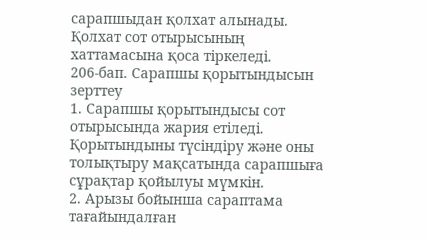сарапшыдан қолхат алынады. Қолхат сот отырысының хаттамасына қоса тiркеледi.
206-бап. Сарапшы қорытындысын зерттеу
1. Сарапшы қорытындысы сот отырысында жария етiледi. Қорытындыны түсiндiру және оны толықтыру мақсатында сарапшыға сұрақтар қойылуы мүмкiн.
2. Арызы бойынша сараптама тағайындалған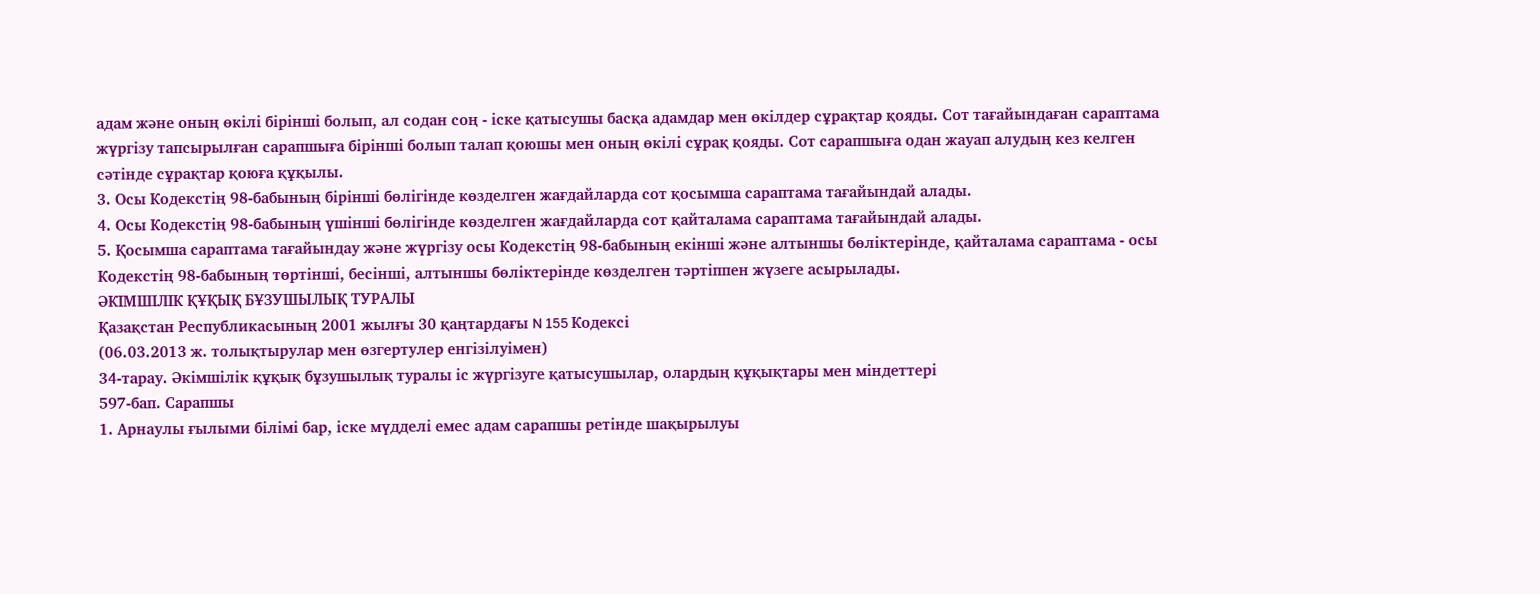адам және оның өкiлi бiрiншi болып, ал содан соң - iске қатысушы басқа адамдар мен өкiлдер сұрақтар қояды. Сот тағайындаған сараптама жүргiзу тапсырылған сарапшыға бiрiншi болып талап қоюшы мен оның өкiлi сұрақ қояды. Сот сарапшыға одан жауап алудың кез келген сәтiнде сұрақтар қоюға құқылы.
3. Осы Кодекстiң 98-бабының бiрiншi бөлiгiнде көзделген жағдайларда сот қосымша сараптама тағайындай алады.
4. Осы Кодекстiң 98-бабының үшiншi бөлiгiнде көзделген жағдайларда сот қайталама сараптама тағайындай алады.
5. Қосымша сараптама тағайындау және жүргiзу осы Кодекстiң 98-бабының екiншi және алтыншы бөлiктерiнде, қайталама сараптама - осы Кодекстiң 98-бабының төртiншi, бесiншi, алтыншы бөлiктерiнде көзделген тәртiппен жүзеге асырылады.
ӘКIМШIЛIК ҚҰҚЫҚ БҰЗУШЫЛЫҚ ТУРАЛЫ
Қазақстан Республикасының 2001 жылғы 30 қаңтардағы N 155 Кодексi
(06.03.2013 ж. толықтырулар мен өзгертулер енгізілуімен)
34-тарау. Әкiмшiлiк құқық бұзушылық туралы iс жүргiзуге қатысушылар, олардың құқықтары мен мiндеттерi
597-бап. Сарапшы
1. Арнаулы ғылыми бiлiмi бар, iске мүдделi емес адам сарапшы ретiнде шақырылуы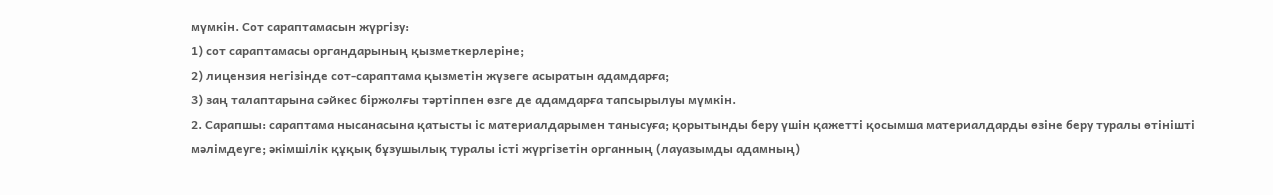мүмкiн. Сот сараптамасын жүргiзу:
1) сот сараптамасы органдарының қызметкерлерiне;
2) лицензия негiзiнде сот-сараптама қызметiн жүзеге асыратын адамдарға;
3) заң талаптарына сәйкес бiржолғы тәртiппен өзге де адамдарға тапсырылуы мүмкiн.
2. Сарапшы: сараптама нысанасына қатысты iс материалдарымен танысуға; қорытынды беру үшiн қажеттi қосымша материалдарды өзiне беру туралы өтiнiштi мәлiмдеуге; әкiмшiлiк құқық бұзушылық туралы iстi жүргiзетiн органның (лауазымды адамның)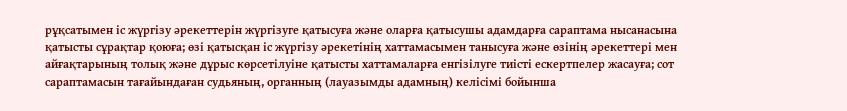рұқсатымен iс жүргiзу әрекеттерiн жүргiзуге қатысуға және оларға қатысушы адамдарға сараптама нысанасына қатысты сұрақтар қоюға; өзi қатысқан iс жүргiзу әрекетiнiң хаттамасымен танысуға және өзiнiң әрекеттерi мен айғақтарының толық және дұрыс көрсетiлуiне қатысты хаттамаларға енгiзiлуге тиiстi ескертпелер жасауға; сот сараптамасын тағайындаған судьяның, органның (лауазымды адамның) келiсiмi бойынша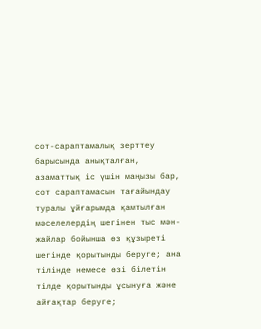сот-сараптамалық зерттеу барысында анықталған, азаматтық iс үшiн маңызы бар, сот сараптамасын тағайындау туралы ұйғарымда қамтылған мәселелердiң шегiнен тыс мән-жайлар бойынша өз құзыретi шегiнде қорытынды беруге; ана тiлiнде немесе өзi бiлетiн тiлде қорытынды ұсынуға және айғақтар беруге;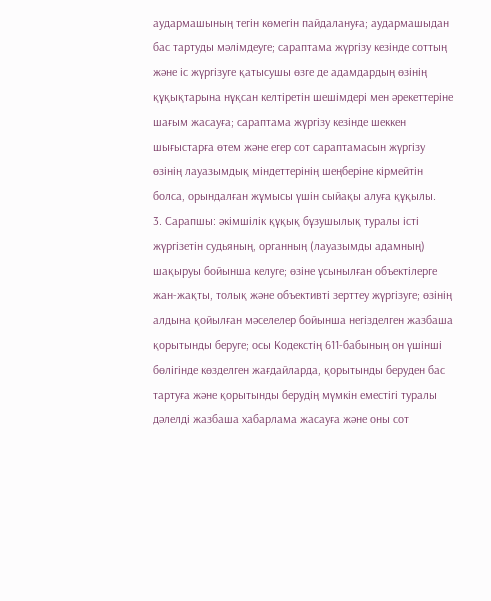аудармашының тегiн көмегiн пайдалануға; аудармашыдан бас тартуды мәлiмдеуге; сараптама жүргiзу кезiнде соттың және iс жүргiзуге қатысушы өзге де адамдардың өзiнiң құқықтарына нұқсан келтiретiн шешiмдерi мен әрекеттерiне шағым жасауға; сараптама жүргiзу кезiнде шеккен шығыстарға өтем және егер сот сараптамасын жүргiзу өзiнiң лауазымдық мiндеттерiнiң шеңберiне кiрмейтiн болса, орындалған жұмысы үшiн сыйақы алуға құқылы.
3. Сарапшы: әкiмшiлiк құқық бұзушылық туралы iстi жүргiзетiн судьяның, органның (лауазымды адамның) шақыруы бойынша келуге; өзiне ұсынылған объектiлерге жан-жақты, толық және объективтi зерттеу жүргiзуге; өзiнiң алдына қойылған мәселелер бойынша негiзделген жазбаша қорытынды беруге; осы Кодекстiң 611-бабының он үшiншi бөлiгiнде көзделген жағдайларда, қорытынды беруден бас тартуға және қорытынды берудiң мүмкiн еместiгi туралы дәлелдi жазбаша хабарлама жасауға және оны сот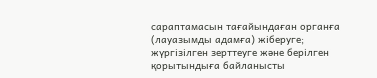сараптамасын тағайындаған органға (лауазымды адамға) жiберуге; жүргiзiлген зерттеуге және берiлген қорытындыға байланысты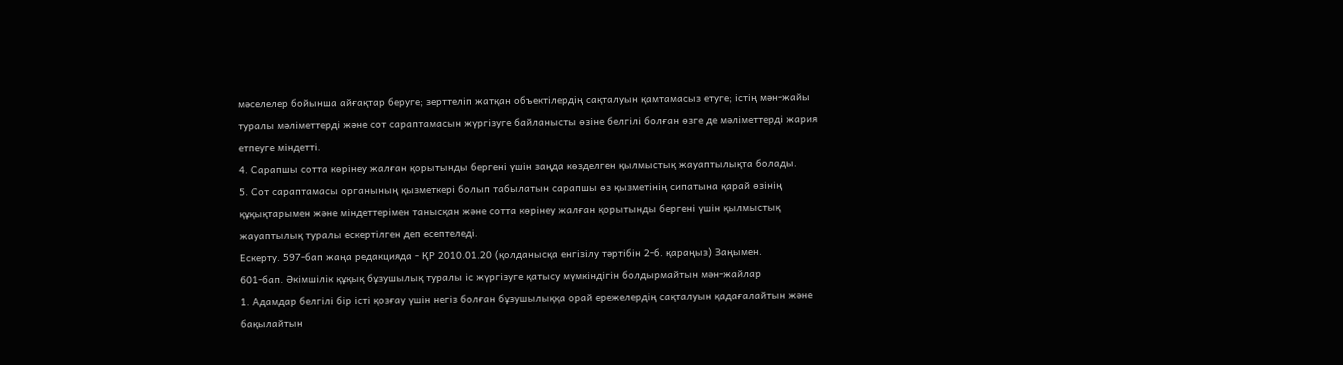мәселелер бойынша айғақтар беруге; зерттелiп жатқан объектiлердiң сақталуын қамтамасыз етуге; iстiң мән-жайы туралы мәлiметтердi және сот сараптамасын жүргiзуге байланысты өзiне белгiлi болған өзге де мәлiметтердi жария етпеуге мiндеттi.
4. Сарапшы сотта көрiнеу жалған қорытынды бергенi үшiн заңда көзделген қылмыстық жауаптылықта болады.
5. Сот сараптамасы органының қызметкерi болып табылатын сарапшы өз қызметiнiң сипатына қарай өзiнiң құқықтарымен және мiндеттерiмен танысқан және сотта көрiнеу жалған қорытынды бергенi үшiн қылмыстық жауаптылық туралы ескертiлген деп есептеледi.
Ескерту. 597-бап жаңа редакцияда - ҚР 2010.01.20 (қолданысқа енгiзiлу тәртiбiн 2-б. қараңыз) Заңымен.
601-бап. Әкiмшiлiк құқық бұзушылық туралы iс жүргiзуге қатысу мүмкiндiгiн болдырмайтын мән-жайлар
1. Адамдар белгiлi бiр iстi қозғау үшiн негiз болған бұзушылыққа орай ережелердiң сақталуын қадағалайтын және бақылайтын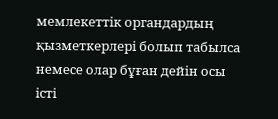мемлекеттiк органдардың қызметкерлерi болып табылса немесе олар бұған дейiн осы iстi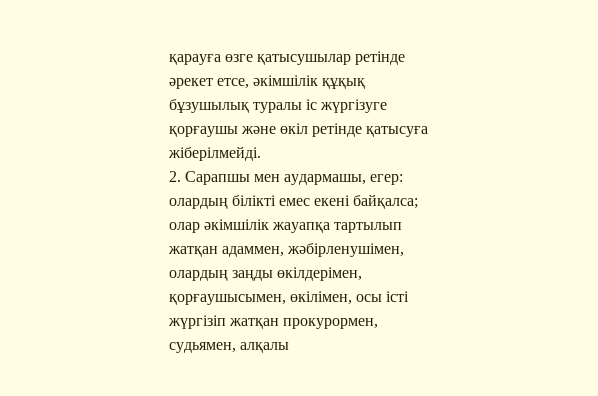қарауға өзге қатысушылар ретiнде әрекет етсе, әкiмшiлiк құқық бұзушылық туралы iс жүргiзуге қорғаушы және өкiл ретiнде қатысуға жiберiлмейдi.
2. Сарапшы мен аудармашы, егер: олардың бiлiктi емес екенi байқалса; олар әкiмшiлiк жауапқа тартылып жатқан адаммен, жәбiрленушiмен, олардың заңды өкiлдерiмен, қорғаушысымен, өкiлiмен, осы iстi жүргiзiп жатқан прокурормен, судьямен, алқалы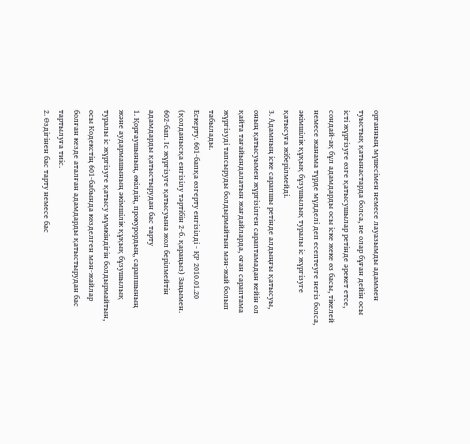органның мүшесiмен немесе лауазымды адаммен туыстық қатынастарда болса, не олар бұған дейiн осы iстi жүргiзуге өзге қатысушылар ретiнде әрекет етсе, сондай-ақ бұл адамдарды осы iске жеке өз басы, тiкелей немесе жанама түрде мүдделi деп есептеуге негiз болса, әкiмшiлiк құқық бұзушылық туралы iс жүргiзуге қатысуға жiберiлмейдi.
3. Адамның iске сарапшы ретiнде алдыңғы қатысуы, оның қатысуымен жүргiзiлген сараптамадан кейiн ол қайта тағайындалатын жағдайларда, оған сараптама жүргiзудi тапсыруды болдырмайтын мән-жай болып табылады.
Ескерту. 601-бапқа өзгерту енгiзiлдi - ҚР 2010.01.20 (қолданысқа енгiзiлу тәртiбiн 2-б. қараңыз) Заңымен.
602-бап. Iс жүргiзуге қатысуына жол берiлмейтiн адамдарды қатыстырудан бас тарту
1. Қорғаушының, өкiлдiң, прокурордың, сарапшының және аудармашының әкiмшiлiк құқық бұзушылық туралы iс жүргiзуге қатысу мүмкiндiгiн болдырмайтын, осы Кодекстiң 601-бабында көзделген мән-жайлар болған кезде аталған адамдарды қатыстырудан бас тартылуға тиiс.
2. Өздiгiнен бас тарту немесе бас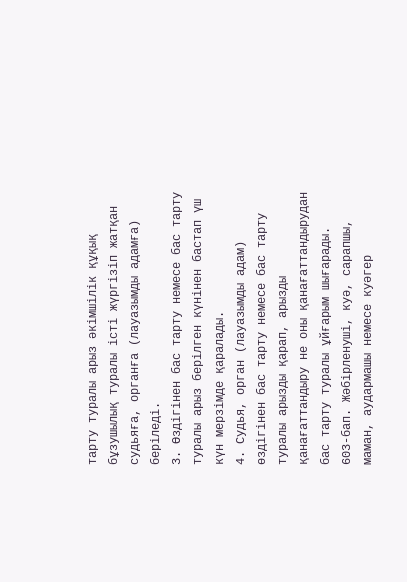тарту туралы арыз әкiмшiлiк құқық бұзушылық туралы iстi жүргiзiп жатқан судьяға, органға (лауазымды адамға) берiледi.
3. Өздiгiнен бас тарту немесе бас тарту туралы арыз берiлген күнiнен бастап үш күн мерзiмде қаралады.
4. Судья, орган (лауазымды адам) өздiгiнен бас тарту немесе бас тарту туралы арызды қарап, арызды қанағаттандыру не оны қанағаттандырудан бас тарту туралы ұйғарым шығарады.
603-бап. Жәбiрленушi, куә, сарапшы, маман, аудармашы немесе куәгер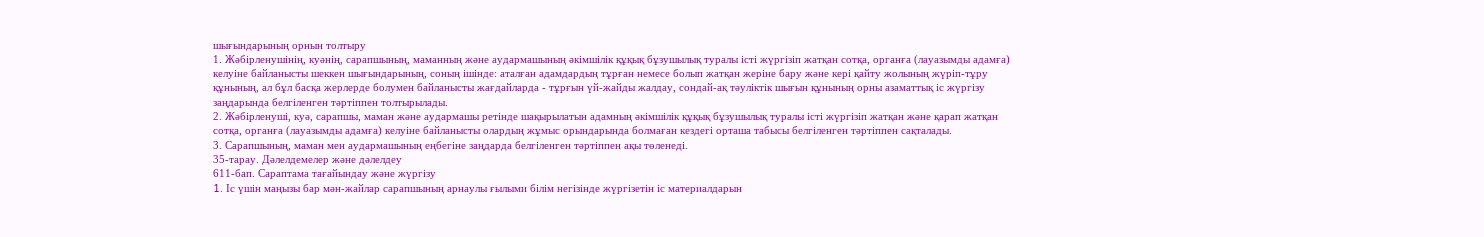шығындарының орнын толтыру
1. Жәбiрленушiнiң, куәнiң, сарапшының, маманның және аудармашының әкiмшiлiк құқық бұзушылық туралы iстi жүргiзiп жатқан сотқа, органға (лауазымды адамға) келуiне байланысты шеккен шығындарының, соның iшiнде: аталған адамдардың тұрған немесе болып жатқан жерiне бару және керi қайту жолының жүрiп-тұру құнының, ал бұл басқа жерлерде болумен байланысты жағдайларда - тұрғын үй-жайды жалдау, сондай-ақ тәулiктiк шығын құнының орны азаматтық iс жүргiзу заңдарында белгiленген тәртiппен толтырылады.
2. Жәбiрленушi, куә, сарапшы, маман және аудармашы ретiнде шақырылатын адамның әкiмшiлiк құқық бұзушылық туралы iстi жүргiзiп жатқан және қарап жатқан сотқа, органға (лауазымды адамға) келуiне байланысты олардың жұмыс орындарында болмаған кездегi орташа табысы белгiленген тәртiппен сақталады.
3. Сарапшының, маман мен аудармашының еңбегiне заңдарда белгiленген тәртiппен ақы төленедi.
35-тарау. Дәлелдемелер және дәлелдеу
611-бап. Сараптама тағайындау және жүргiзу
1. Iс үшiн маңызы бар мән-жайлар сарапшының арнаулы ғылыми бiлiм негiзiнде жүргiзетiн iс материалдарын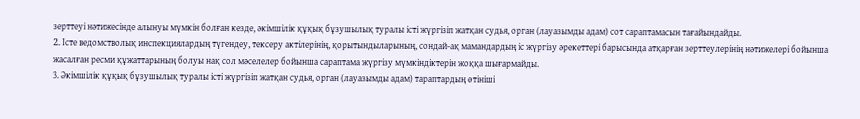зерттеуi нәтижесiнде алынуы мүмкiн болған кезде, әкiмшiлiк құқық бұзушылық туралы iстi жүргiзiп жатқан судья, орган (лауазымды адам) сот сараптамасын тағайындайды.
2. Iсте ведомстволық инспекциялардың түгендеу, тексеру актiлерiнiң, қорытындыларының, сондай-ақ мамандардың iс жүргiзу әрекеттерi барысында атқарған зерттеулерiнiң нәтижелерi бойынша жасалған ресми құжаттарының болуы нақ сол мәселелер бойынша сараптама жүргiзу мүмкiндiктерiн жоққа шығармайды.
3. Әкiмшiлiк құқық бұзушылық туралы iстi жүргiзiп жатқан судья, орган (лауазымды адам) тараптардың өтiнiшi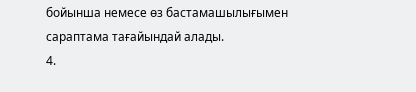бойынша немесе өз бастамашылығымен сараптама тағайындай алады.
4.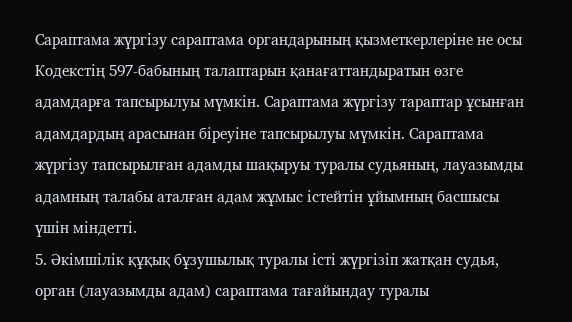Сараптама жүргiзу сараптама органдарының қызметкерлерiне не осы Кодекстiң 597-бабының талаптарын қанағаттандыратын өзге адамдарға тапсырылуы мүмкiн. Сараптама жүргiзу тараптар ұсынған адамдардың арасынан бiреуiне тапсырылуы мүмкiн. Сараптама жүргiзу тапсырылған адамды шақыруы туралы судьяның, лауазымды адамның талабы аталған адам жұмыс iстейтiн ұйымның басшысы үшiн мiндеттi.
5. Әкiмшiлiк құқық бұзушылық туралы iстi жүргiзiп жатқан судья, орган (лауазымды адам) сараптама тағайындау туралы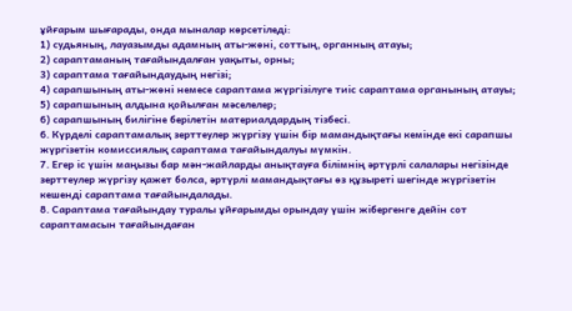ұйғарым шығарады, онда мыналар көрсетiледi:
1) судьяның, лауазымды адамның аты-жөнi, соттың, органның атауы;
2) сараптаманың тағайындалған уақыты, орны;
3) сараптама тағайындаудың негiзi;
4) сарапшының аты-жөнi немесе сараптама жүргiзiлуге тиiс сараптама органының атауы;
5) сарапшының алдына қойылған мәселелер;
6) сарапшының билiгiне берiлетiн материалдардың тiзбесi.
6. Күрделi сараптамалық зерттеулер жүргiзу үшiн бiр мамандықтағы кемiнде екi сарапшы жүргiзетiн комиссиялық сараптама тағайындалуы мүмкiн.
7. Егер iс үшiн маңызы бар мән-жайларды анықтауға бiлiмнiң әртүрлi салалары негiзiнде зерттеулер жүргiзу қажет болса, әртүрлi мамандықтағы өз құзыретi шегiнде жүргiзетiн кешендi сараптама тағайындалады.
8. Сараптама тағайындау туралы ұйғарымды орындау үшiн жiбергенге дейiн сот сараптамасын тағайындаған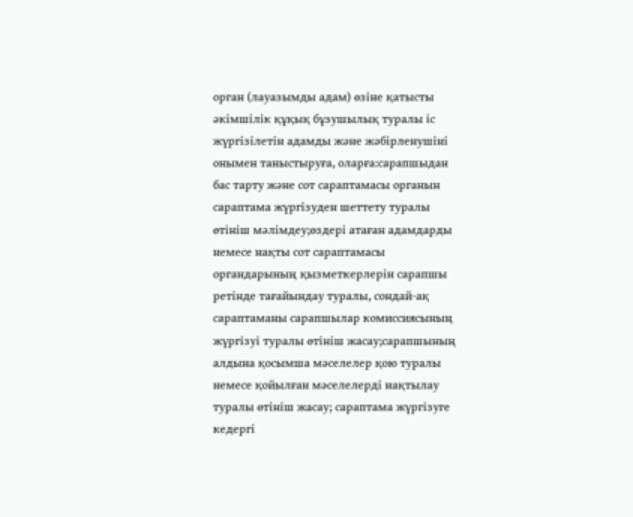орган (лауазымды адам) өзiне қатысты әкiмшiлiк құқық бұзушылық туралы iс жүргiзiлетiн адамды және жәбiрленушiнi онымен таныстыруға, оларға:сарапшыдан бас тарту және сот сараптамасы органын сараптама жүргiзуден шеттету туралы өтiнiш мәлiмдеу;өздерi атаған адамдарды немесе нақты сот сараптамасы органдарының қызметкерлерiн сарапшы ретiнде тағайындау туралы, сондай-ақ сараптаманы сарапшылар комиссиясының жүргiзуi туралы өтiнiш жасау;сарапшының алдына қосымша мәселелер қою туралы немесе қойылған мәселелердi нақтылау туралы өтiнiш жасау; сараптама жүргiзуге кедергi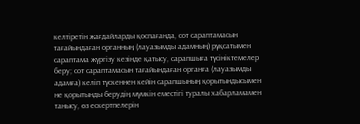келтiретiн жағдайларды қоспағанда, сот сараптамасын тағайындаған органның (лауазымды адамның) рұқсатымен сараптама жүргiзу кезiнде қатысу, сарапшыға түсiнiктемелер беру; сот сараптамасын тағайындаған органға (лауазымды адамға) келiп түскеннен кейiн сарапшының қорытындысымен не қорытынды берудiң мүмкiн еместiгi туралы хабарламамен танысу, өз ескертпелерiн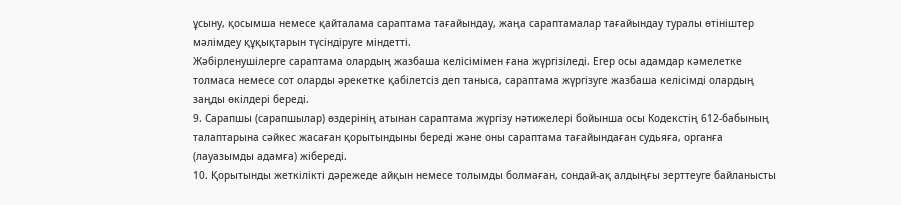ұсыну, қосымша немесе қайталама сараптама тағайындау, жаңа сараптамалар тағайындау туралы өтiнiштер мәлiмдеу құқықтарын түсiндiруге мiндеттi.
Жәбiрленушiлерге сараптама олардың жазбаша келiсiмiмен ғана жүргiзiледi. Егер осы адамдар кәмелетке толмаса немесе сот оларды әрекетке қабiлетсiз деп таныса, сараптама жүргiзуге жазбаша келiсiмдi олардың заңды өкiлдерi бередi.
9. Сарапшы (сарапшылар) өздерiнiң атынан сараптама жүргiзу нәтижелерi бойынша осы Кодекстiң 612-бабының талаптарына сәйкес жасаған қорытындыны бередi және оны сараптама тағайындаған судьяға, органға (лауазымды адамға) жiбередi.
10. Қорытынды жеткiлiктi дәрежеде айқын немесе толымды болмаған, сондай-ақ алдыңғы зерттеуге байланысты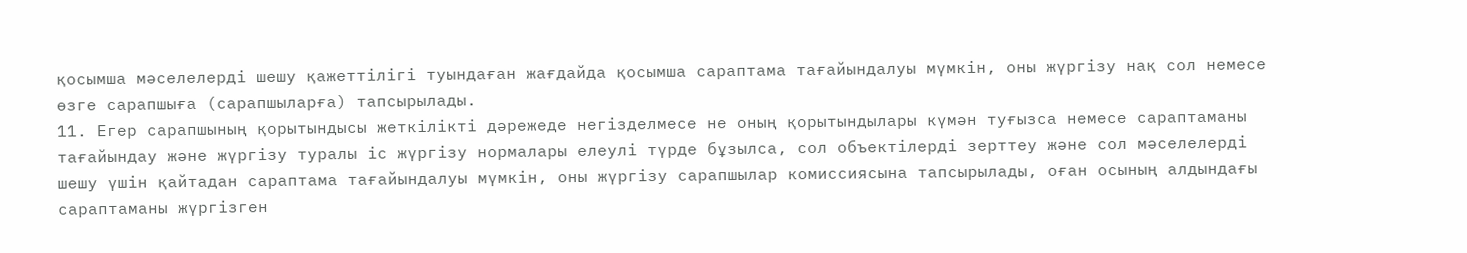қосымша мәселелердi шешу қажеттiлiгi туындаған жағдайда қосымша сараптама тағайындалуы мүмкiн, оны жүргiзу нақ сол немесе өзге сарапшыға (сарапшыларға) тапсырылады.
11. Егер сарапшының қорытындысы жеткiлiктi дәрежеде негiзделмесе не оның қорытындылары күмән туғызса немесе сараптаманы тағайындау және жүргiзу туралы iс жүргiзу нормалары елеулi түрде бұзылса, сол объектiлердi зерттеу және сол мәселелердi шешу үшiн қайтадан сараптама тағайындалуы мүмкiн, оны жүргiзу сарапшылар комиссиясына тапсырылады, оған осының алдындағы сараптаманы жүргiзген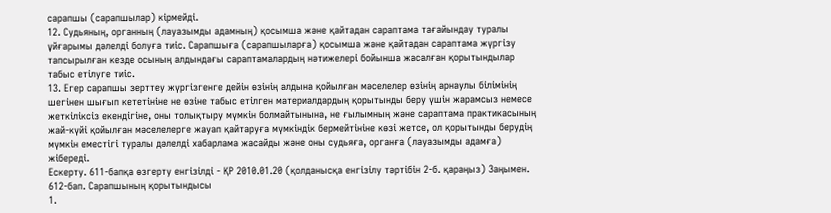сарапшы (сарапшылар) кiрмейдi.
12. Судьяның, органның (лауазымды адамның) қосымша және қайтадан сараптама тағайындау туралы ұйғарымы дәлелдi болуға тиiс. Сарапшыға (сарапшыларға) қосымша және қайтадан сараптама жүргiзу тапсырылған кезде осының алдындағы сараптамалардың нәтижелерi бойынша жасалған қорытындылар табыс етiлуге тиiс.
13. Егер сарапшы зерттеу жүргiзгенге дейiн өзiнiң алдына қойылған мәселелер өзiнiң арнаулы бiлiмiнiң шегiнен шығып кететiнiне не өзiне табыс етiлген материалдардың қорытынды беру үшiн жарамсыз немесе жеткiлiксiз екендiгiне, оны толықтыру мүмкiн болмайтынына, не ғылымның және сараптама практикасының жай-күйi қойылған мәселелерге жауап қайтаруға мүмкiндiк бермейтiнiне көзi жетсе, ол қорытынды берудiң мүмкiн еместiгi туралы дәлелдi хабарлама жасайды және оны судьяға, органға (лауазымды адамға) жiбередi.
Ескерту. 611-бапқа өзгерту енгiзiлдi - ҚР 2010.01.20 (қолданысқа енгiзiлу тәртiбiн 2-б. қараңыз) Заңымен.
612-бап. Сарапшының қорытындысы
1.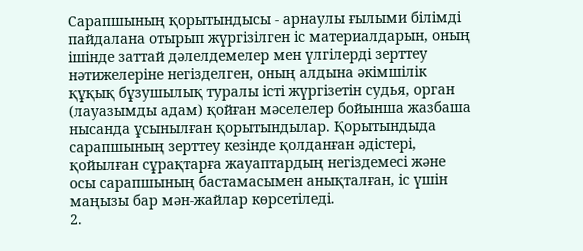Сарапшының қорытындысы - арнаулы ғылыми бiлiмдi пайдалана отырып жүргiзiлген iс материалдарын, оның iшiнде заттай дәлелдемелер мен үлгiлердi зерттеу нәтижелерiне негiзделген, оның алдына әкiмшiлiк құқық бұзушылық туралы iстi жүргiзетiн судья, орган (лауазымды адам) қойған мәселелер бойынша жазбаша нысанда ұсынылған қорытындылар. Қорытындыда сарапшының зерттеу кезiнде қолданған әдiстерi, қойылған сұрақтарға жауаптардың негiздемесi және осы сарапшының бастамасымен анықталған, iс үшiн маңызы бар мән-жайлар көрсетiледi.
2.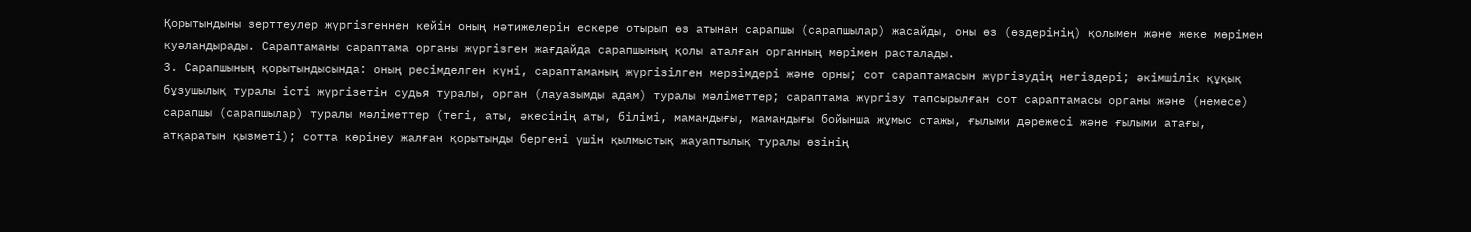Қорытындыны зерттеулер жүргiзгеннен кейiн оның нәтижелерiн ескере отырып өз атынан сарапшы (сарапшылар) жасайды, оны өз (өздерiнiң) қолымен және жеке мөрiмен куәландырады. Сараптаманы сараптама органы жүргiзген жағдайда сарапшының қолы аталған органның мөрiмен расталады.
3. Сарапшының қорытындысында: оның ресiмделген күнi, сараптаманың жүргiзiлген мерзiмдерi және орны; сот сараптамасын жүргiзудiң негiздерi; әкiмшiлiк құқық бұзушылық туралы iстi жүргiзетiн судья туралы, орган (лауазымды адам) туралы мәлiметтер; сараптама жүргiзу тапсырылған сот сараптамасы органы және (немесе) сарапшы (сарапшылар) туралы мәлiметтер (тегi, аты, әкесiнiң аты, бiлiмi, мамандығы, мамандығы бойынша жұмыс стажы, ғылыми дәрежесi және ғылыми атағы, атқаратын қызметi); сотта көрiнеу жалған қорытынды бергенi үшiн қылмыстық жауаптылық туралы өзiнiң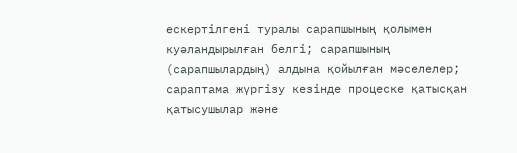ескертiлгенi туралы сарапшының қолымен куәландырылған белгi; сарапшының (сарапшылардың) алдына қойылған мәселелер; сараптама жүргiзу кезiнде процеске қатысқан қатысушылар және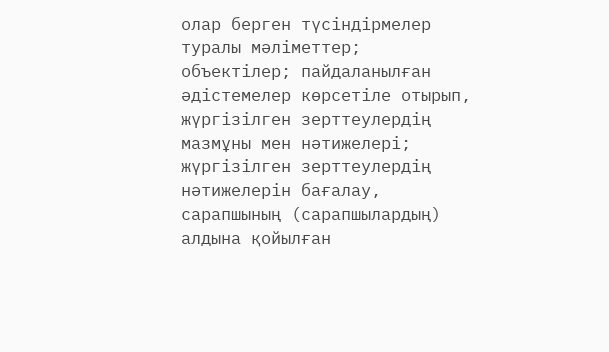олар берген түсiндiрмелер туралы мәлiметтер; объектiлер; пайдаланылған әдiстемелер көрсетiле отырып, жүргiзiлген зерттеулердiң мазмұны мен нәтижелерi; жүргiзiлген зерттеулердiң нәтижелерiн бағалау, сарапшының (сарапшылардың) алдына қойылған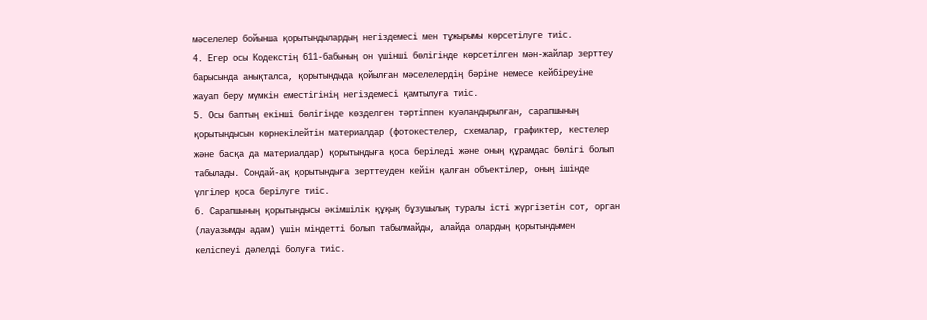мәселелер бойынша қорытындылардың негiздемесi мен тұжырымы көрсетiлуге тиiс.
4. Егер осы Кодекстiң 611-бабының он үшiншi бөлiгiнде көрсетiлген мән-жайлар зерттеу барысында анықталса, қорытындыда қойылған мәселелердiң бәрiне немесе кейбiреуiне жауап беру мүмкiн еместiгiнiң негiздемесi қамтылуға тиiс.
5. Осы баптың екiншi бөлiгiнде көзделген тәртiппен куәландырылған, сарапшының қорытындысын көрнекiлейтiн материалдар (фотокестелер, схемалар, графиктер, кестелер және басқа да материалдар) қорытындыға қоса берiледi және оның құрамдас бөлiгi болып табылады. Сондай-ақ қорытындыға зерттеуден кейiн қалған объектiлер, оның iшiнде үлгiлер қоса берiлуге тиiс.
6. Сарапшының қорытындысы әкiмшiлiк құқық бұзушылық туралы iстi жүргiзетiн сот, орган (лауазымды адам) үшiн мiндеттi болып табылмайды, алайда олардың қорытындымен келiспеуi дәлелдi болуға тиiс.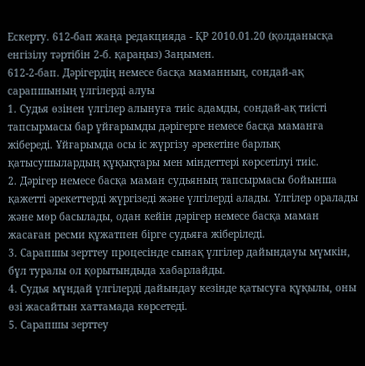Ескерту. 612-бап жаңа редакцияда - ҚР 2010.01.20 (қолданысқа енгiзiлу тәртiбiн 2-б. қараңыз) Заңымен.
612-2-бап. Дәрiгердiң немесе басқа маманның, сондай-ақ сарапшының үлгiлердi алуы
1. Судья өзiнен үлгiлер алынуға тиiс адамды, сондай-ақ тиiстi тапсырмасы бар ұйғарымды дәрiгерге немесе басқа маманға жiбередi. Ұйғарымда осы iс жүргiзу әрекетiне барлық қатысушылардың құқықтары мен мiндеттерi көрсетiлуi тиiс.
2. Дәрiгер немесе басқа маман судьяның тапсырмасы бойынша қажеттi әрекеттердi жүргiзедi және үлгiлердi алады. Үлгiлер оралады және мөр басылады, одан кейiн дәрiгер немесе басқа маман жасаған ресми құжатпен бiрге судьяға жiберiледi.
3. Сарапшы зерттеу процесiнде сынақ үлгiлер дайындауы мүмкiн, бұл туралы ол қорытындыда хабарлайды.
4. Судья мұндай үлгiлердi дайындау кезiнде қатысуға құқылы, оны өзi жасайтын хаттамада көрсетедi.
5. Сарапшы зерттеу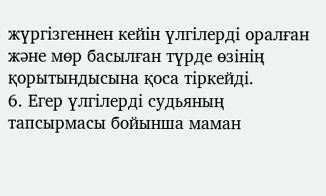жүргiзгеннен кейiн үлгiлердi оралған және мөр басылған түрде өзiнiң қорытындысына қоса тiркейдi.
6. Егер үлгiлердi судьяның тапсырмасы бойынша маман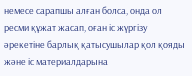немесе сарапшы алған болса, онда ол ресми құжат жасап, оған iс жүргiзу әрекетiне барлық қатысушылар қол қояды және iс материалдарына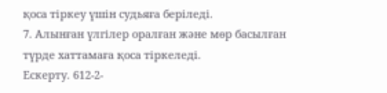қоса тiркеу үшiн судьяға берiледi.
7. Алынған үлгiлер оралған және мөр басылған түрде хаттамаға қоса тiркеледi.
Ескерту. 612-2-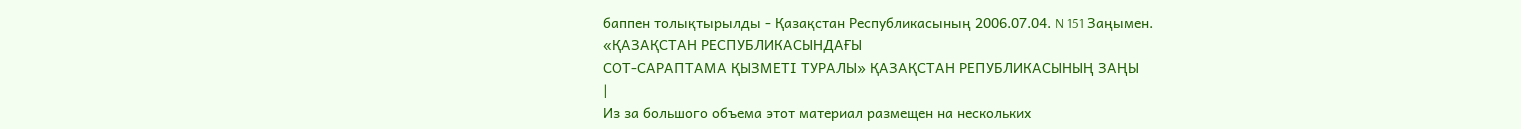баппен толықтырылды - Қазақстан Республикасының 2006.07.04. N 151 Заңымен.
«ҚАЗАҚСТАН РЕСПУБЛИКАСЫНДАҒЫ
СОТ-САРАПТАМА ҚЫЗМЕТI ТУРАЛЫ» ҚАЗАҚСТАН РЕПУБЛИКАСЫНЫҢ ЗАҢЫ
|
Из за большого объема этот материал размещен на нескольких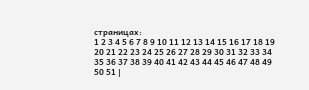страницах:
1 2 3 4 5 6 7 8 9 10 11 12 13 14 15 16 17 18 19 20 21 22 23 24 25 26 27 28 29 30 31 32 33 34 35 36 37 38 39 40 41 42 43 44 45 46 47 48 49 50 51 |